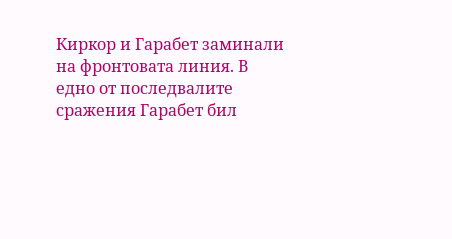Киркор и Гарабет заминали на фронтовата линия. В едно от последвалите сражения Гарабет бил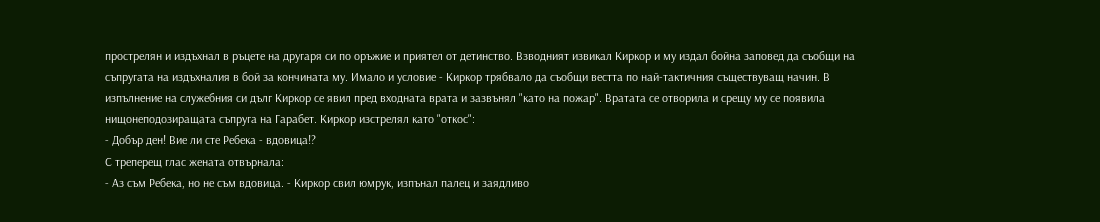прострелян и издъхнал в ръцете на другаря си по оръжие и приятел от детинство. Взводният извикал Киркор и му издал бойна заповед да съобщи на съпругата на издъхналия в бой за кончината му. Имало и условие - Киркор трябвало да съобщи вестта по най-тактичния съществуващ начин. В изпълнение на служебния си дълг Киркор се явил пред входната врата и зазвънял "като на пожар". Вратата се отворила и срещу му се появила нищонеподозиращата съпруга на Гарабет. Киркор изстрелял като "откос":
- Добър ден! Вие ли сте Ребека - вдовица!?
С треперещ глас жената отвърнала:
- Аз съм Ребека, но не съм вдовица. - Киркор свил юмрук, изпънал палец и заядливо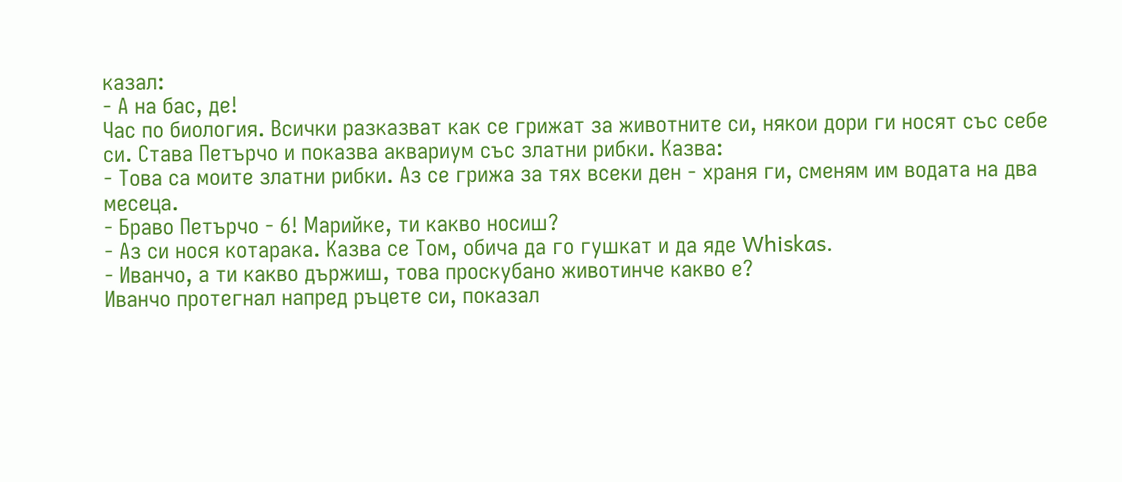казал:
- А на бас, де!
Час по биология. Всички разказват как се грижат за животните си, някои дори ги носят със себе си. Става Петърчо и показва аквариум със златни рибки. Казва:
- Това са моите златни рибки. Аз се грижа за тях всеки ден - храня ги, сменям им водата на два месеца.
- Браво Петърчо - 6! Марийке, ти какво носиш?
- Аз си нося котарака. Казва се Том, обича да го гушкат и да яде Whiskas.
- Иванчо, а ти какво държиш, това проскубано животинче какво е?
Иванчо протегнал напред ръцете си, показал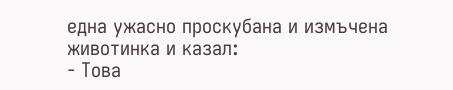една ужасно проскубана и измъчена животинка и казал:
- Това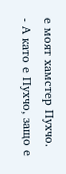е моят хамстер Пухчо.
- А като е Пухчо, защо е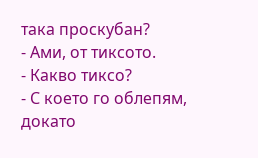така проскубан?
- Ами, от тиксото.
- Какво тиксо?
- С което го облепям, докато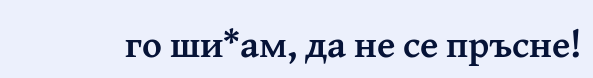го ши*ам, да не се пръсне!